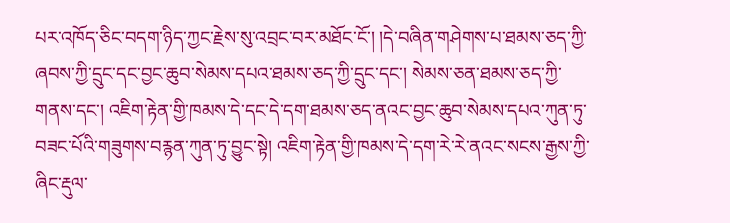པར་འཁོད་ཅིང་བདག་ཉིད་ཀྱང་རྗེས་སུ་འབྲང་བར་མཐོང་ངོ་། །དེ་བཞིན་གཤེགས་པ་ཐམས་ཅད་ཀྱི་ཞབས་ཀྱི་དྲུང་དང་བྱང་ཆུབ་སེམས་དཔའ་ཐམས་ཅད་ཀྱི་དྲུང་དང་། སེམས་ཅན་ཐམས་ཅད་ཀྱི་གནས་དང་། འཇིག་རྟེན་གྱི་ཁམས་དེ་དང་དེ་དག་ཐམས་ཅད་ནའང་བྱང་ཆུབ་སེམས་དཔའ་ཀུན་ཏུ་བཟང་པོའི་གཟུགས་བརྙན་ཀུན་ཏུ་བྱུང་སྟེ། འཇིག་རྟེན་གྱི་ཁམས་དེ་དག་རེ་རེ་ནའང་སངས་རྒྱས་ཀྱི་ཞིང་རྡུལ་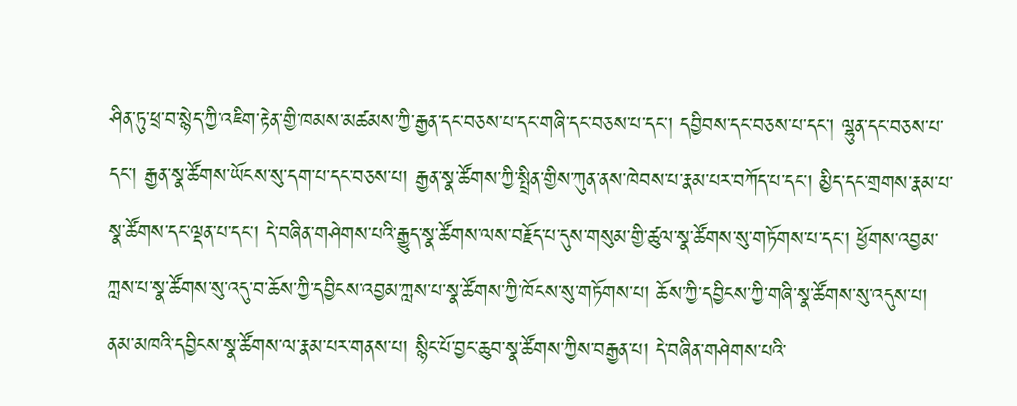ཤིན་ཏུ་ཕྲ་བ་སྙེད་ཀྱི་འཇིག་རྟེན་གྱི་ཁམས་མཚམས་ཀྱི་རྒྱན་དང་བཅས་པ་དང་གཞི་དང་བཅས་པ་དང་། དབྱིབས་དང་བཅས་པ་དང་། ལྷུན་དང་བཅས་པ་དང་། རྒྱན་སྣ་ཚོགས་ཡོངས་སུ་དག་པ་དང་བཅས་པ། རྒྱན་སྣ་ཚོགས་ཀྱི་སྤྲིན་གྱིས་ཀུན་ནས་ཁེབས་པ་རྣམ་པར་བཀོད་པ་དང་། མྱིད་དང་གྲགས་རྣམ་པ་སྣ་ཚོགས་དང་ལྡན་པ་དང་། དེ་བཞིན་གཤེགས་པའི་རྒྱུད་སྣ་ཚོགས་ལས་བརྗོད་པ་དུས་གསུམ་གྱི་ཚུལ་སྣ་ཚོགས་སུ་གཏོགས་པ་དང་། ཕྱོགས་འབྱམ་ཀླས་པ་སྣ་ཚོགས་སུ་འདུ་བ་ཆོས་ཀྱི་དབྱིངས་འབྱམ་ཀླས་པ་སྣ་ཚོགས་ཀྱི་ཁོངས་སུ་གཏོགས་པ། ཆོས་ཀྱི་དབྱིངས་ཀྱི་གཞི་སྣ་ཚོགས་སུ་འདུས་པ། ནམ་མཁའི་དབྱིངས་སྣ་ཚོགས་ལ་རྣམ་པར་གནས་པ། སྙིང་པོ་བྱང་ཆུབ་སྣ་ཚོགས་ཀྱིས་བརྒྱན་པ། དེ་བཞིན་གཤེགས་པའི་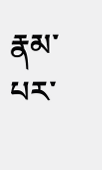རྣམ་པར་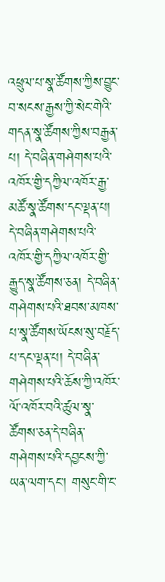འཕྲུལ་པ་སྣ་ཚོགས་ཀྱིས་བྱུང་བ་སངས་རྒྱས་ཀྱི་སེང་གེའི་གདན་སྣ་ཚོགས་ཀྱིས་བརྒྱན་པ། དེ་བཞིན་གཤེགས་པའི་འཁོར་གྱི་དཀྱིལ་འཁོར་རྒྱ་མཚོ་སྣ་ཚོགས་དང་ལྡན་པ། དེ་བཞིན་གཤེགས་པའི་འཁོར་གྱི་དཀྱིལ་འཁོར་གྱི་རྒྱུད་སྣ་ཚོགས་ཅན། དེ་བཞིན་གཤེགས་པའི་ཐབས་མཁས་པ་སྣ་ཚོགས་ཡོངས་སུ་བརྗོད་པ་དང་ལྡན་པ། དེ་བཞིན་གཤེགས་པའི་ཆོས་ཀྱི་འཁོར་ལོ་འཁོར་བའི་ཚུལ་སྣ་ཚོགས་ཅན་དེ་བཞིན་གཤེགས་པའི་དབྱངས་ཀྱི་ཡན་ལག་དང་། གསུང་གི་ང་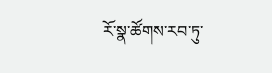རོ་སྣ་ཚོགས་རབ་ཏུ་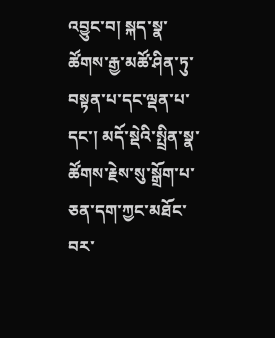འབྱུང་བ། སྐད་སྣ་ཚོགས་རྒྱ་མཚོ་ཤིན་ཏུ་བསྟན་པ་དང་ལྡན་པ་དང་། མདོ་སྡེའི་སྤྲིན་སྣ་ཚོགས་རྗེས་སུ་སྒྲོག་པ་ཅན་དག་ཀྱང་མཐོང་བར་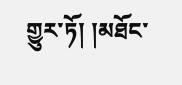གྱུར་ཏོ། །མཐོང་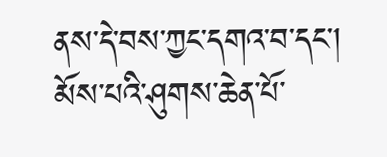ནས་དེ་བས་ཀྱང་དགའ་བ་དང་། མོས་པའི་ཤུགས་ཆེན་པོ་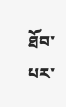ཐོབ་པར་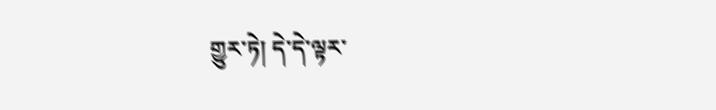གྱུར་ཏེ། དེ་དེ་ལྟར་